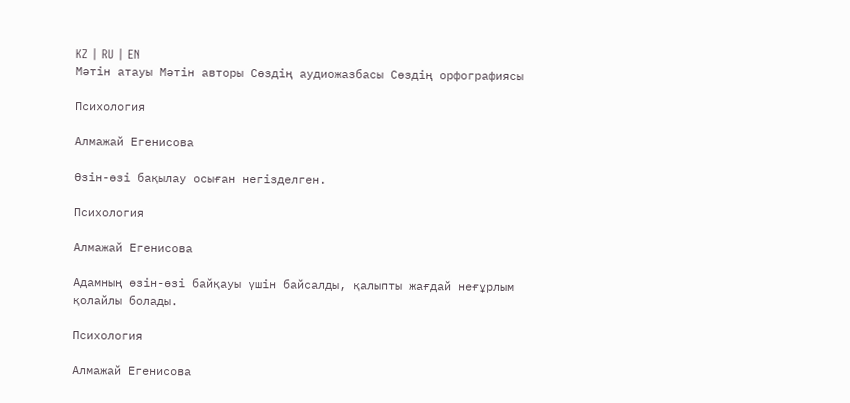KZ | RU | EN
Мәтін атауы Мәтін авторы Сөздің аудиожазбасы Сөздің орфографиясы

Психология

Алмажай Егенисова

Өзін-өзі бақылау осыған негізделген.

Психология

Алмажай Егенисова

Адамның өзін-өзі байқауы үшін байсалды, қалыпты жағдай неғұрлым қолайлы болады.

Психология

Алмажай Егенисова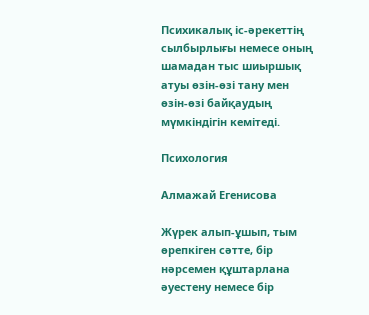Психикалық іс-әрекеттің сылбырлығы немесе оның шамадан тыс шиыршық атуы өзін-өзі тану мен өзін-өзі байқаудың мүмкіндігін кемітеді.

Психология

Алмажай Егенисова

Жүрек алып-ұшып, тым өрепкіген сәтте, бір нәрсемен құштарлана әуестену немесе бір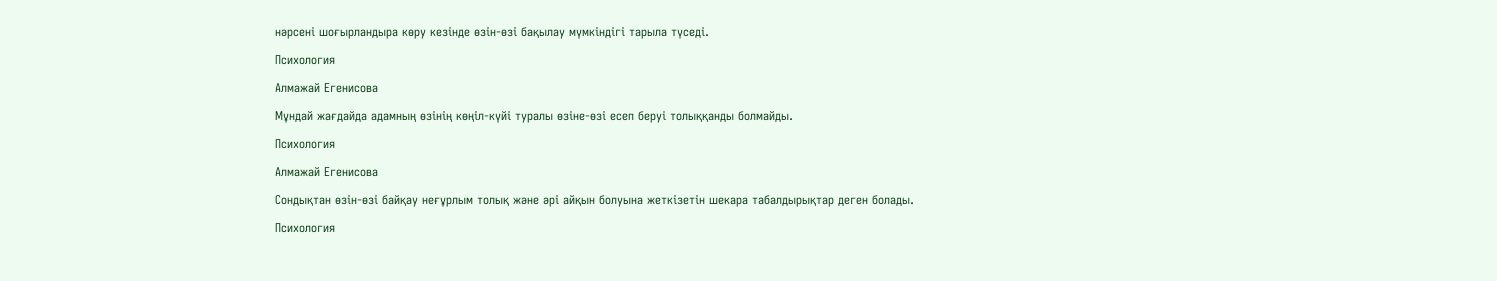нәрсені шоғырландыра көру кезінде өзін-өзі бақылау мүмкіндігі тарыла түседі.

Психология

Алмажай Егенисова

Мұндай жағдайда адамның өзінің көңіл-күйі туралы өзіне-өзі есеп беруі толыққанды болмайды.

Психология

Алмажай Егенисова

Сондықтан өзін-өзі байқау неғұрлым толық және әрі айқын болуына жеткізетін шекара табалдырықтар деген болады.

Психология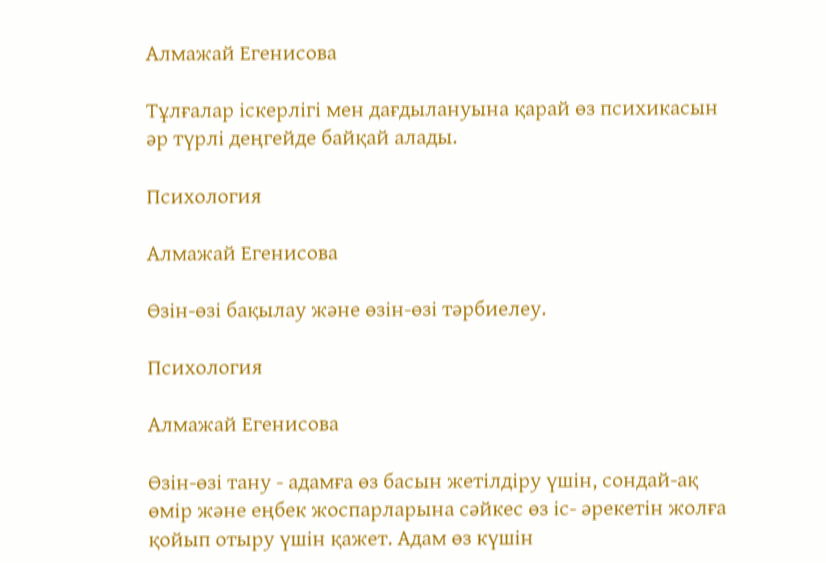Алмажай Егенисова

Тұлғалар іскерлігі мен дағдылануына қарай өз психикасын әр түрлі деңгейде байқай алады.

Психология

Алмажай Егенисова

Өзін-өзі бақылау және өзін-өзі тәрбиелеу.

Психология

Алмажай Егенисова

Өзін-өзі тану - адамға өз басын жетілдіру үшін, сондай-ақ өмір және еңбек жоспарларына сәйкес өз іс- әрекетін жолға қойып отыру үшін қажет. Адам өз күшін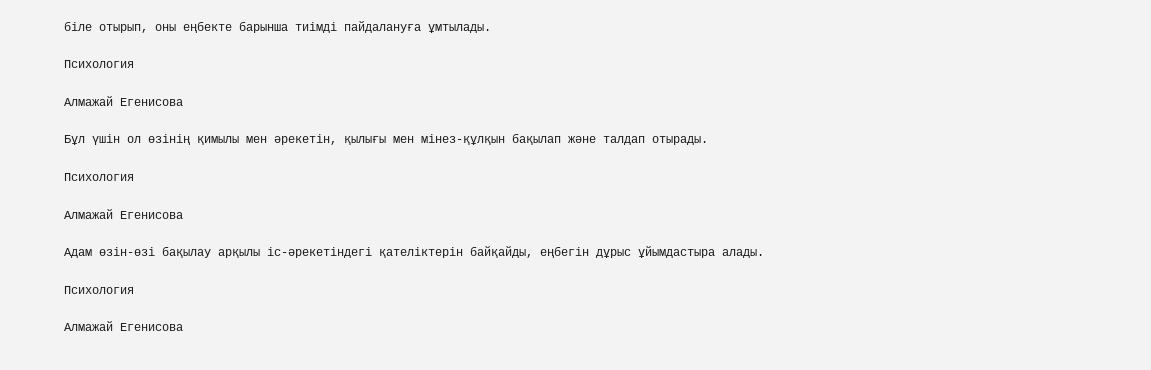біле отырып, оны еңбекте барынша тиімді пайдалануға ұмтылады.

Психология

Алмажай Егенисова

Бұл үшін ол өзінің қимылы мен әрекетін, қылығы мен мінез-құлқын бақылап және талдап отырады.

Психология

Алмажай Егенисова

Адам өзін-өзі бақылау арқылы іс-әрекетіндегі қателіктерін байқайды, еңбегін дұрыс ұйымдастыра алады.

Психология

Алмажай Егенисова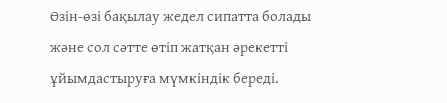Өзін-өзі бақылау жедел сипатта болады және сол сәтте өтіп жатқан әрекетті ұйымдастыруға мүмкіндік береді.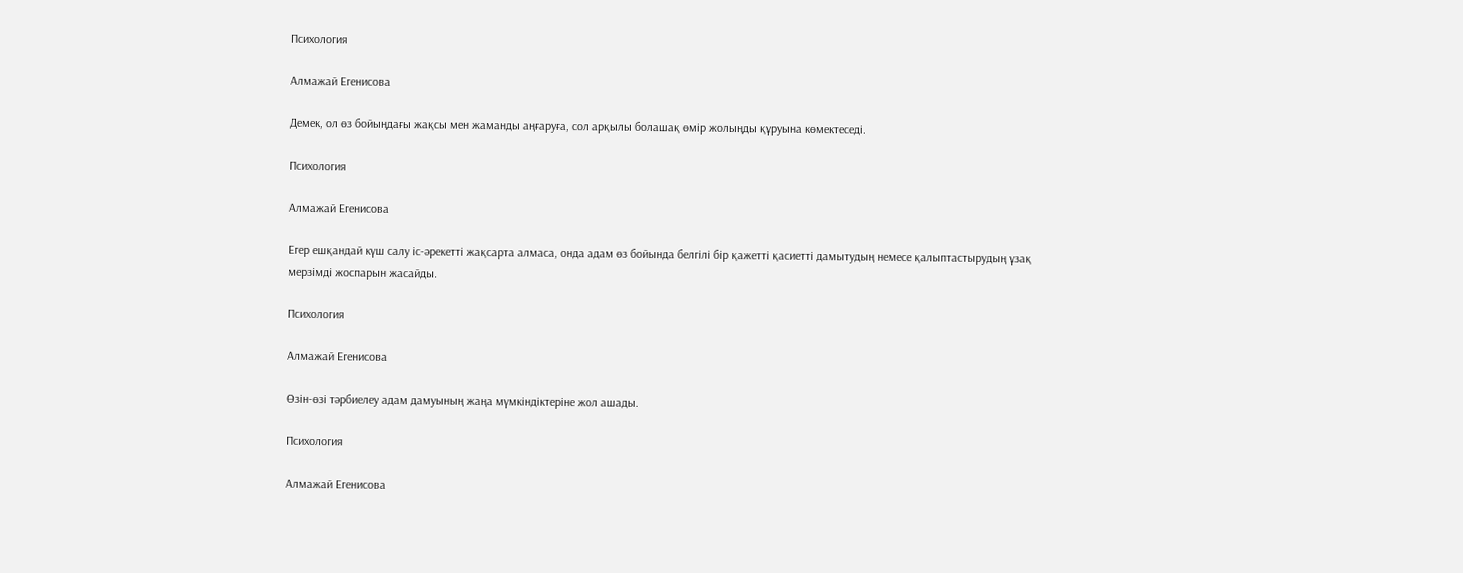Психология

Алмажай Егенисова

Демек, ол өз бойыңдағы жақсы мен жаманды аңғаруға, сол арқылы болашақ өмір жолыңды құруына көмектеседі.

Психология

Алмажай Егенисова

Егер ешқандай күш салу іс-әрекетті жақсарта алмаса, онда адам өз бойында белгілі бір қажетті қасиетті дамытудың немесе қалыптастырудың ұзақ мерзімді жоспарын жасайды.

Психология

Алмажай Егенисова

Өзін-өзі тәрбиелеу адам дамуының жаңа мүмкіндіктеріне жол ашады.

Психология

Алмажай Егенисова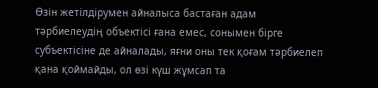Өзін жетілдірумен айналыса бастаған адам тәрбиелеудің объектісі ғана емес, сонымен бірге субъектісіне де айналады, яғни оны тек қоғам тәрбиелеп қана қоймайды, ол өзі күш жұмсап та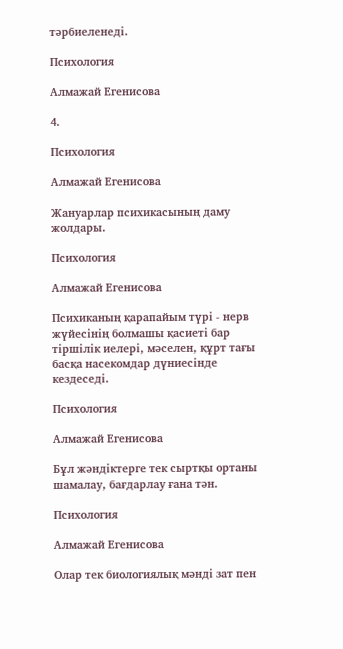тәрбиеленеді.

Психология

Алмажай Егенисова

4.

Психология

Алмажай Егенисова

Жануарлар психикасының даму жолдары.

Психология

Алмажай Егенисова

Психиканың қарапайым түрі - нерв жүйесінің болмашы қасиеті бар тіршілік иелері, мәселен, құрт тағы басқа насекомдар дүниесінде кездеседі.

Психология

Алмажай Егенисова

Бұл жәндіктерге тек сыртқы ортаны шамалау, бағдарлау ғана тән.

Психология

Алмажай Егенисова

Олар тек биологиялық мәнді зат пен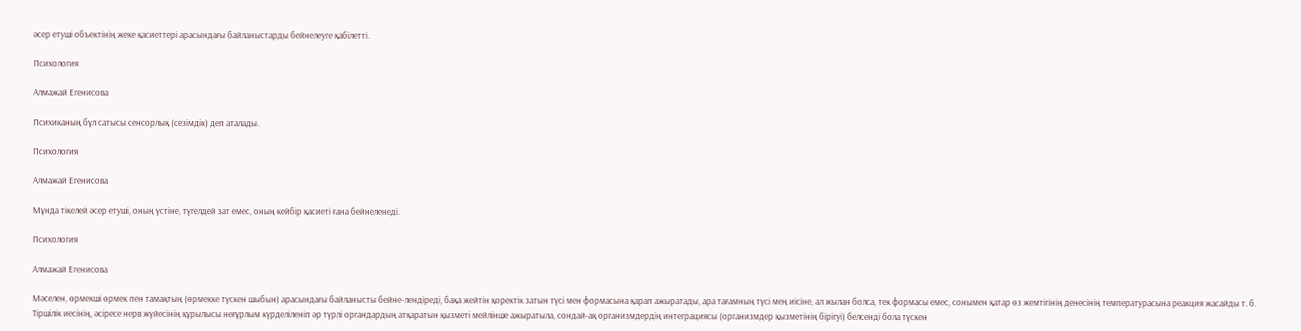әсер етуші объектінің жеке қасиеттері арасындағы байланыстарды бейнелеуге қабілетті.

Психология

Алмажай Егенисова

Психиканың бұл сатысы сенсорлық (сезімдік) деп аталады.

Психология

Алмажай Егенисова

Мұнда тікелей әсер етуші, оның үстіне, түгелдей зат емес, оның кейбір қасиеті ғана бейнеленеді.

Психология

Алмажай Егенисова

Мәселен, өрмекші өрмек пен тамақтың (өрмекке түскен шыбын) арасындағы байланысты бейне-лендіреді, бақа жейтін қоректік затын түсі мен формасына қарап ажыратады, ара тағамның түсі мең иісіне, ал жылан болса, тек формасы емес, сонымен қатар өз жемтігінің денесінің температурасына реакция жасайды т. б. Тіршілік иесінің, әсіресе нерв жүйесінің құрылысы неғұрлым күрделіленіп әр түрлі органдардың атқаратын қызметі мейлінше ажыратыла, сондай-ақ организмдердің интеграциясы (организмдер қызметінің бірігуі) белсенді бола түскен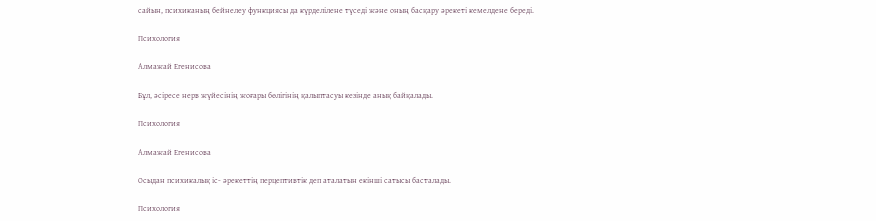сайын, психиканың бейнелеу функциясы да күрделілене түседі және оның басқару әрекеті кемелдене береді.

Психология

Алмажай Егенисова

Бұл, әсіресе нерв жүйесінің жоғары бөлігінің қалыптасуы кезінде анық байқалады.

Психология

Алмажай Егенисова

Осыдан психикалық іс- әрекеттің перцептивтік деп аталатын екінші сатысы басталады.

Психология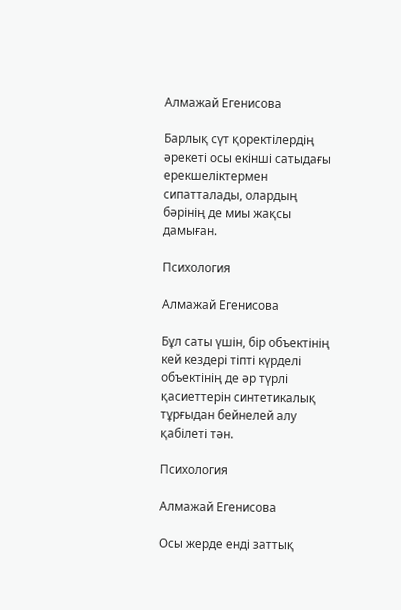Алмажай Егенисова

Барлық сүт қоректілердің әрекеті осы екінші сатыдағы ерекшеліктермен сипатталады, олардың бәрінің де миы жақсы дамыған.

Психология

Алмажай Егенисова

Бұл саты үшін, бір объектінің кей кездері тіпті күрделі объектінің де әр түрлі қасиеттерін синтетикалық тұрғыдан бейнелей алу қабілеті тән.

Психология

Алмажай Егенисова

Осы жерде енді заттық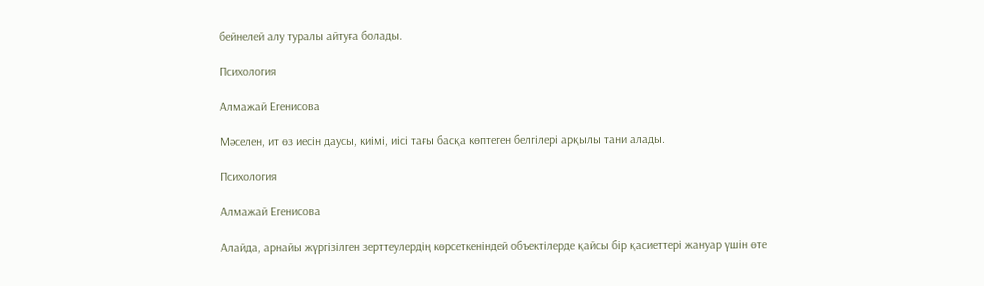бейнелей алу туралы айтуға болады.

Психология

Алмажай Егенисова

Мәселен, ит өз иесін даусы, киімі, иісі тағы басқа көптеген белгілері арқылы тани алады.

Психология

Алмажай Егенисова

Алайда, арнайы жүргізілген зерттеулердің көрсеткеніндей объектілерде қайсы бір қасиеттері жануар үшін өте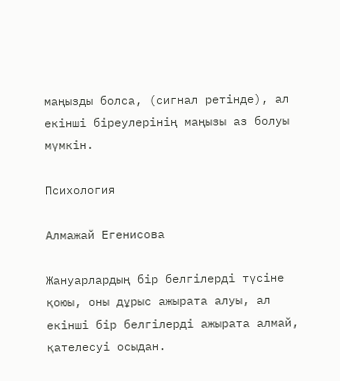маңызды болса, (сигнал ретінде), ал екінші біреулерінің маңызы аз болуы мүмкін.

Психология

Алмажай Егенисова

Жануарлардың бір белгілерді түсіне қоюы, оны дұрыс ажырата алуы, ал екінші бір белгілерді ажырата алмай, қателесуі осыдан.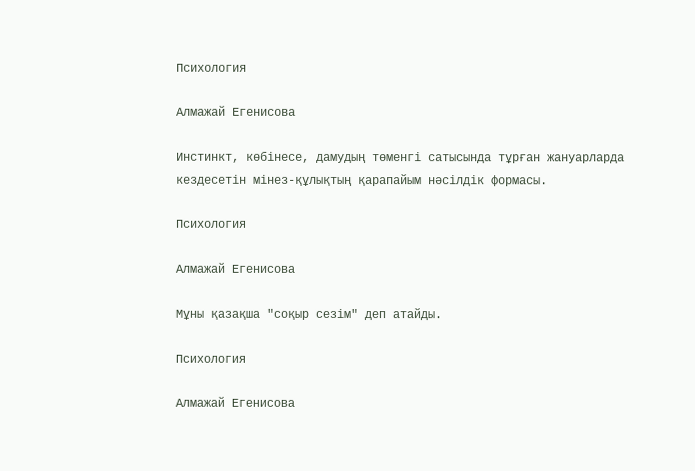Психология

Алмажай Егенисова

Инстинкт, көбінесе, дамудың төменгі сатысында тұрған жануарларда кездесетін мінез-құлықтың қарапайым нәсілдік формасы.

Психология

Алмажай Егенисова

Мұны қазақша "соқыр сезім" деп атайды.

Психология

Алмажай Егенисова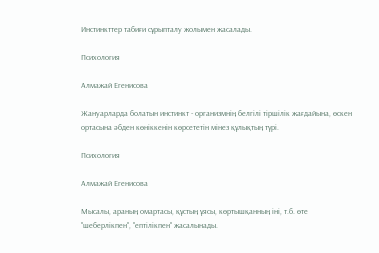Инстинкттер табиғи сұрыпталу жолымен жасалады.

Психология

Алмажай Егенисова

Жануарларда болатын инстинкт - организмнің белгілі тіршілік жағдайына, өскен ортасына әбден көніккенін көрсететін мінез құлықтың түрі.

Психология

Алмажай Егенисова

Мысалы, араның омартасы, құстың ұясы, көртышқанның іні, т.б. өте "шеберлікпен", "ептілікпен" жасалынады.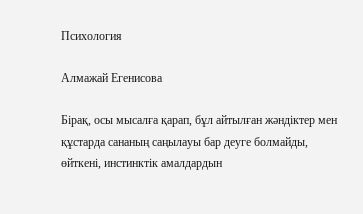Психология

Алмажай Егенисова

Бірақ, осы мысалға қарап, бұл айтылған жәндіктер мен құстарда сананың саңылауы бар деуге болмайды, өйткені, инстинктік амалдардын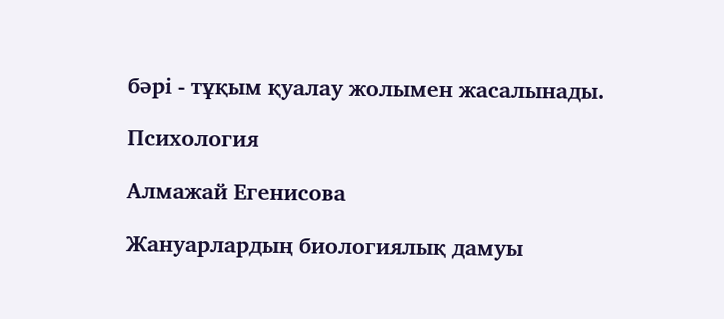бәрі - тұқым қуалау жолымен жасалынады.

Психология

Алмажай Егенисова

Жануарлардың биологиялық дамуы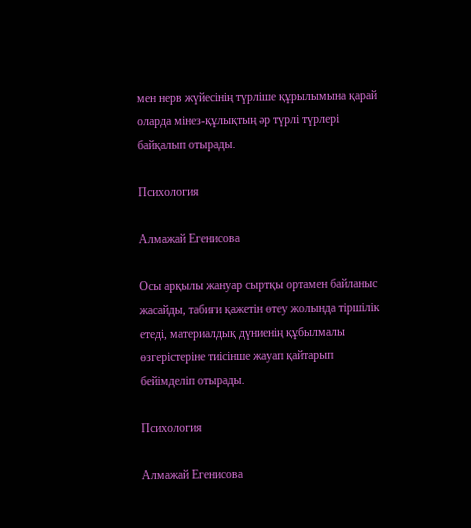мен нерв жүйесінің түрліше құрылымына қарай оларда мінез-құлықтың әр түрлі түрлері байқалып отырады.

Психология

Алмажай Егенисова

Осы арқылы жануар сыртқы ортамен байланыс жасайды, табиғи қажетін өтеу жолында тіршілік етеді, материалдық дүниенің құбылмалы өзгерістеріне тиісінше жауап қайтарып бейімделіп отырады.

Психология

Алмажай Егенисова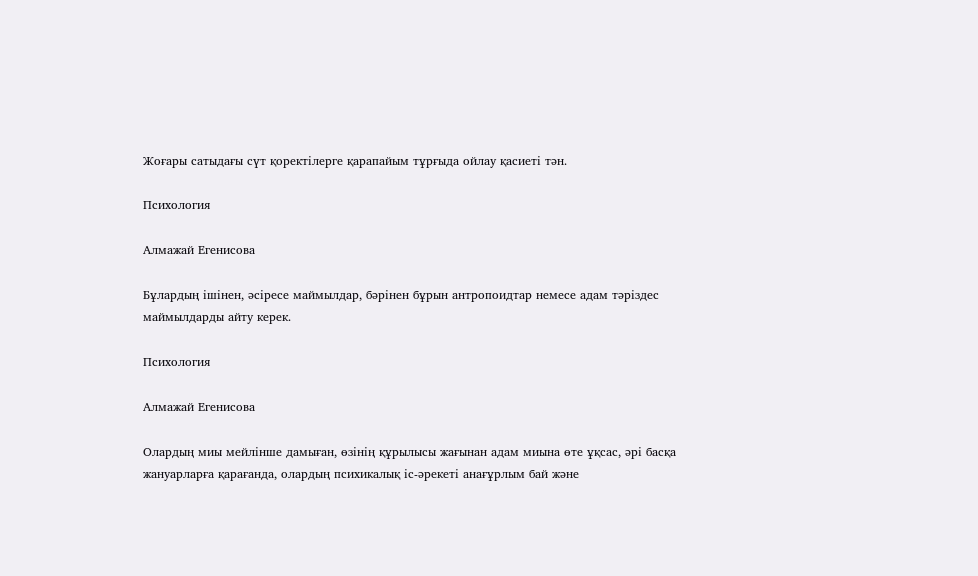Жоғары сатыдағы сүт қоректілерге қарапайым тұрғыда ойлау қасиеті тән.

Психология

Алмажай Егенисова

Бұлардың ішінен, әсіресе маймылдар, бәрінен бұрын антропоидтар немесе адам тәріздес маймылдарды айту керек.

Психология

Алмажай Егенисова

Олардың миы мейлінше дамыған, өзінің құрылысы жағынан адам миына өте ұқсас, әрі басқа жануарларға қарағанда, олардың психикалық іс-әрекеті анағұрлым бай және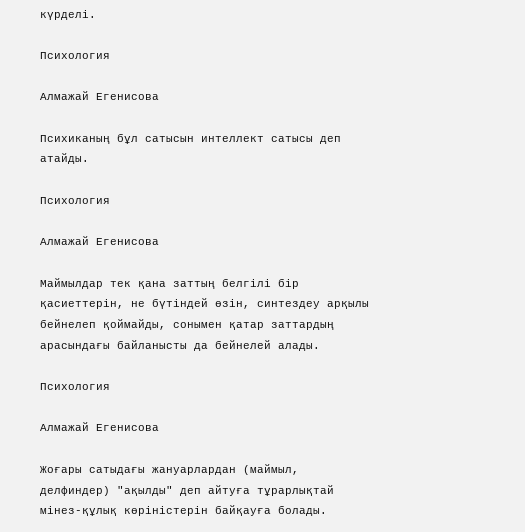күрделі.

Психология

Алмажай Егенисова

Психиканың бұл сатысын интеллект сатысы деп атайды.

Психология

Алмажай Егенисова

Маймылдар тек қана заттың белгілі бір қасиеттерін, не бүтіндей өзін, синтездеу арқылы бейнелеп қоймайды, сонымен қатар заттардың арасындағы байланысты да бейнелей алады.

Психология

Алмажай Егенисова

Жоғары сатыдағы жануарлардан (маймыл, делфиндер) "ақылды" деп айтуға тұрарлықтай мінез-құлық көріністерін байқауға болады.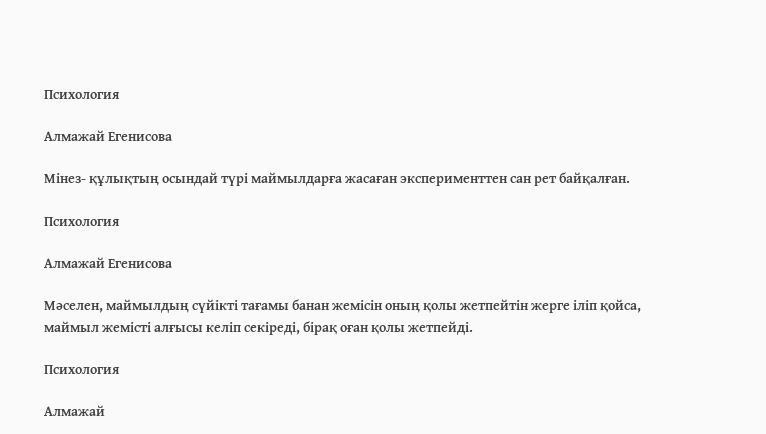Психология

Алмажай Егенисова

Мінез- құлықтың осындай түрі маймылдарға жасаған эксперименттен сан peт байқалған.

Психология

Алмажай Егенисова

Мәселен, маймылдың сүйікті тағамы банан жемісін оның қолы жетпейтін жерге іліп қойса, маймыл жемісті алғысы келіп секіреді, бірақ оған қолы жетпейді.

Психология

Алмажай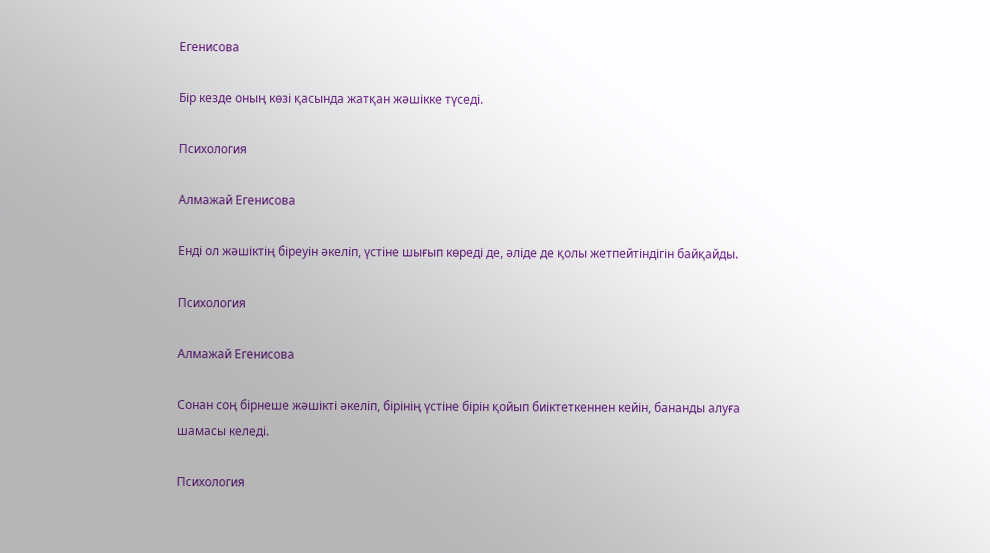Егенисова

Бір кезде оның көзі қасында жатқан жәшікке түседі.

Психология

Алмажай Егенисова

Енді ол жәшіктің біреуін әкеліп, үстіне шығып көреді де, әліде де қолы жетпейтіндігін байқайды.

Психология

Алмажай Егенисова

Сонан соң бірнеше жәшікті әкеліп, бірінің үстіне бірін қойып биіктеткеннен кейін, бананды алуға шамасы келеді.

Психология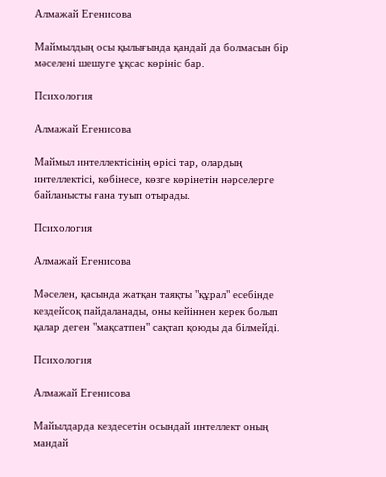Алмажай Егенисова

Маймылдың осы қылығында қандай да болмасын бір мәселені шешуге ұқсас көрініс бар.

Психология

Алмажай Егенисова

Маймыл интеллектісінің өрісі тар, олардың интеллектісі, көбінесе, көзге көрінетін нәрселерге байланысты ғана туып отырады.

Психология

Алмажай Егенисова

Мәселен, қасында жатқан таяқты "құрал" есебінде кездейсоқ пайдаланады, оны кейіннен керек болып қалар деген "мақсатпен" сақтап қоюды да білмейді.

Психология

Алмажай Егенисова

Майылдарда кездесетін осындай интеллект оның мандай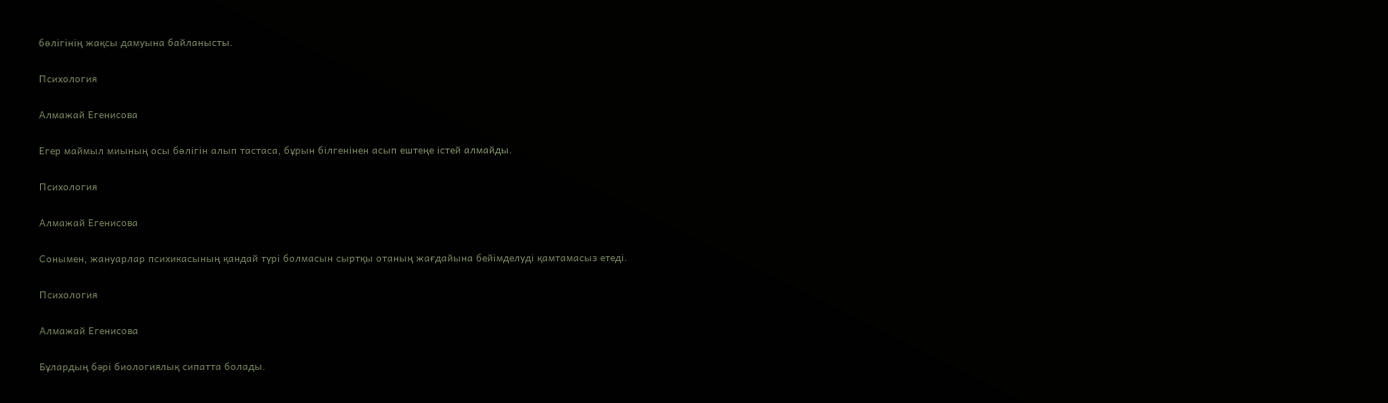бөлігінің жақсы дамуына байланысты.

Психология

Алмажай Егенисова

Егер маймыл миының осы бөлігін алып тастаса, бұрын білгенінен асып ештеңе істей алмайды.

Психология

Алмажай Егенисова

Сонымен, жануарлар психикасының қандай түрі болмасын сыртқы отаның жағдайына бейімделуді қамтамасыз етеді.

Психология

Алмажай Егенисова

Бұлардың бәрі биологиялық сипатта болады.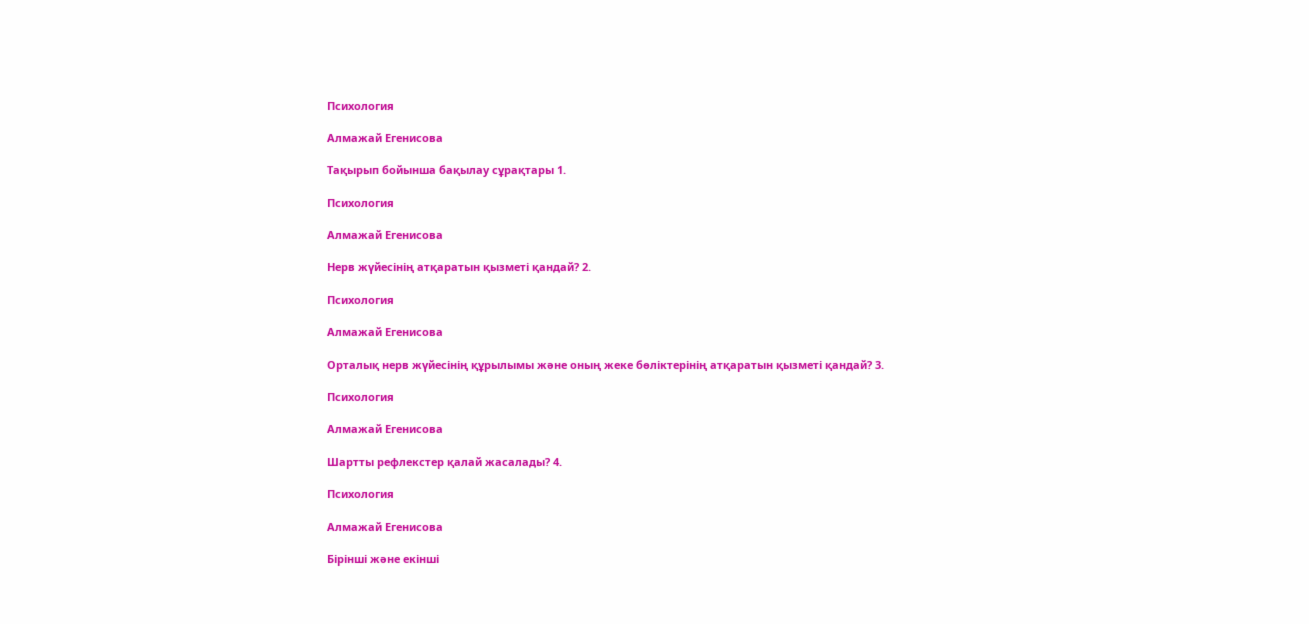Психология

Алмажай Егенисова

Тақырып бойынша бақылау сұрақтары 1.

Психология

Алмажай Егенисова

Нерв жүйесінің атқаратын қызметі қандай? 2.

Психология

Алмажай Егенисова

Орталық нерв жүйесінің құрылымы және оның жеке бөліктерінің атқаратын қызметі қандай? 3.

Психология

Алмажай Егенисова

Шартты рефлекстер қалай жасалады? 4.

Психология

Алмажай Егенисова

Бірінші және екінші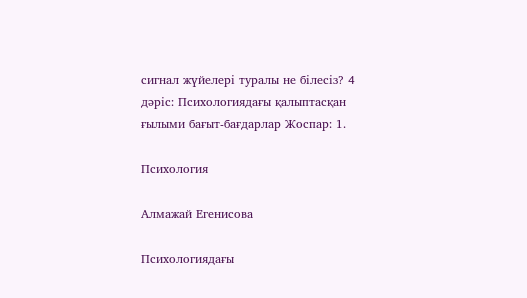сигнал жүйелері туралы не білесіз? 4 дәріс: Психологиядағы қалыптасқан ғылыми бағыт-бағдарлар Жоспар: 1.

Психология

Алмажай Егенисова

Психологиядағы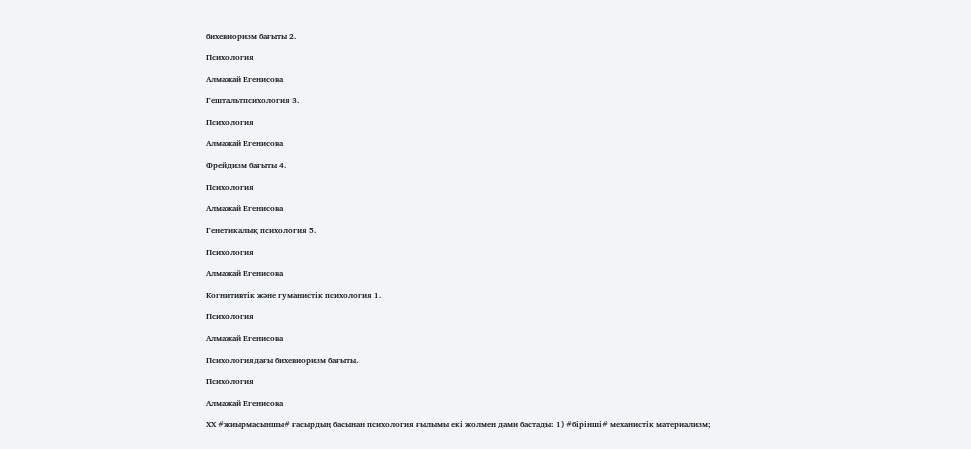бихевиоризм бағыты 2.

Психология

Алмажай Егенисова

Гештальтпсихология 3.

Психология

Алмажай Егенисова

Фрейдизм бағыты 4.

Психология

Алмажай Егенисова

Генетикалық психология 5.

Психология

Алмажай Егенисова

Когнитивтік және гуманистік психология 1.

Психология

Алмажай Егенисова

Психологиядағы бихевиоризм бағыты.

Психология

Алмажай Егенисова

ХХ #жиырмасыншы# ғасырдың басынан психология ғылымы екі жолмен дами бастады: 1) #бірінші# механистік материализм;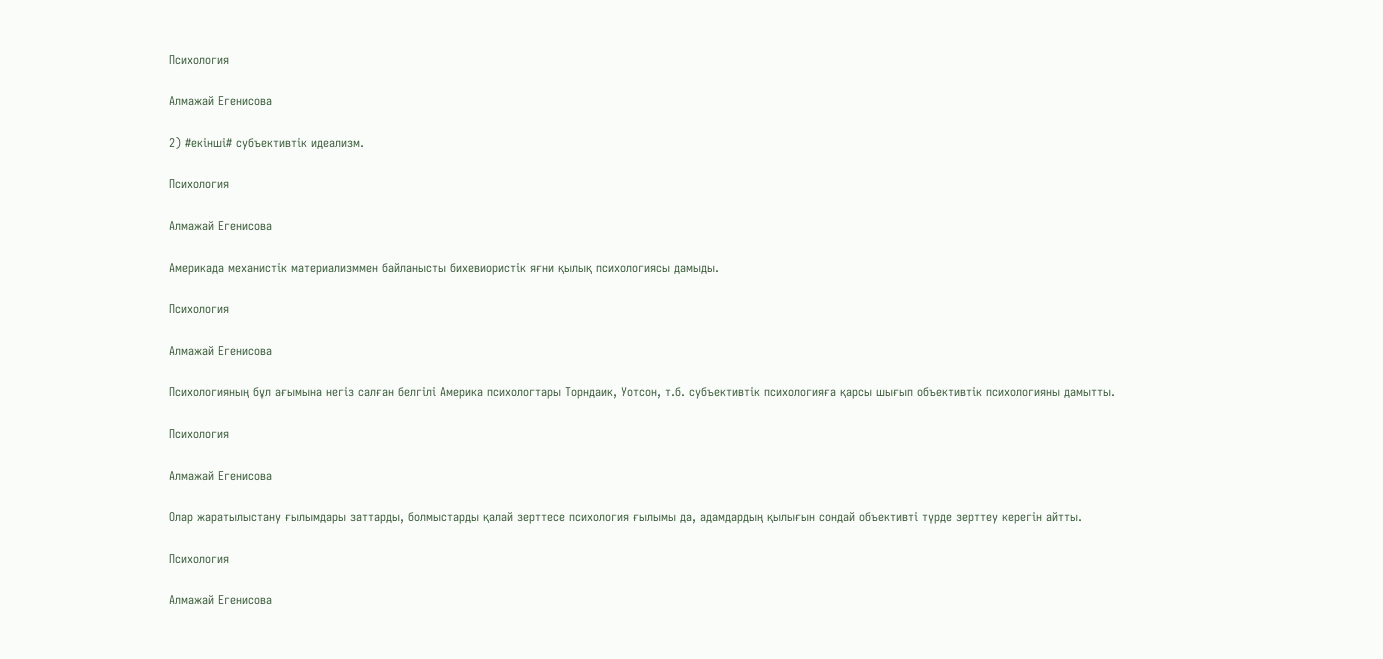Психология

Алмажай Егенисова

2) #екінші# субъективтік идеализм.

Психология

Алмажай Егенисова

Америкада механистік материализммен байланысты бихевиористік яғни қылық психологиясы дамыды.

Психология

Алмажай Егенисова

Психологияның бұл ағымына негіз салған белгілі Америка психологтары Торндаик, Уотсон, т.б. субъективтік психологияға қарсы шығып объективтік психологияны дамытты.

Психология

Алмажай Егенисова

Олар жаратылыстану ғылымдары заттарды, болмыстарды қалай зерттесе психология ғылымы да, адамдардың қылығын сондай объективті түрде зерттеу керегін айтты.

Психология

Алмажай Егенисова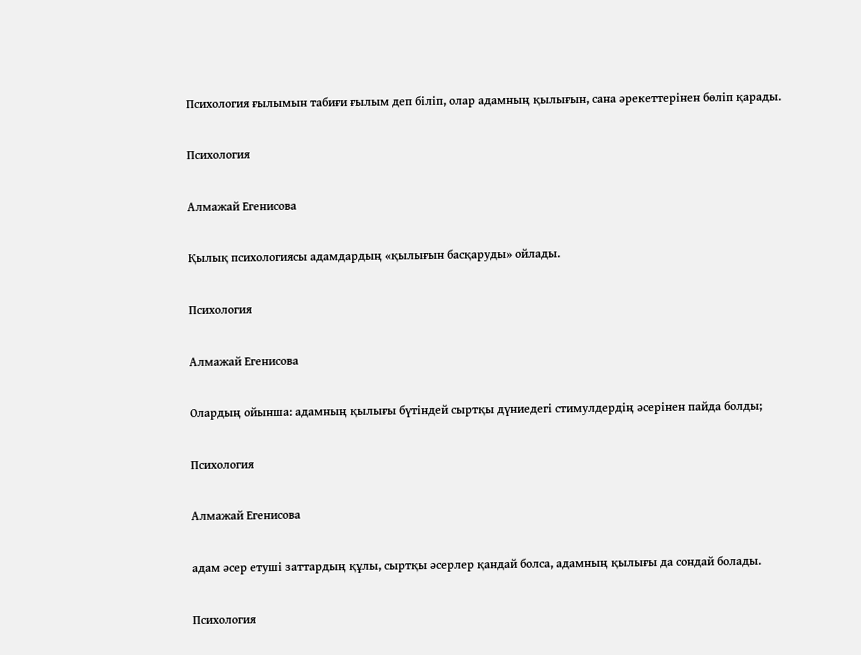Психология ғылымын табиғи ғылым деп біліп, олар адамның қылығын, сана әрекеттерінен бөліп қарады.

Психология

Алмажай Егенисова

Қылық психологиясы адамдардың «қылығын басқаруды» ойлады.

Психология

Алмажай Егенисова

Олардың ойынша: адамның қылығы бүтіндей сыртқы дүниедегі стимулдердің әсерінен пайда болды;

Психология

Алмажай Егенисова

адам әсер етуші заттардың құлы, сыртқы әсерлер қандай болса, адамның қылығы да сондай болады.

Психология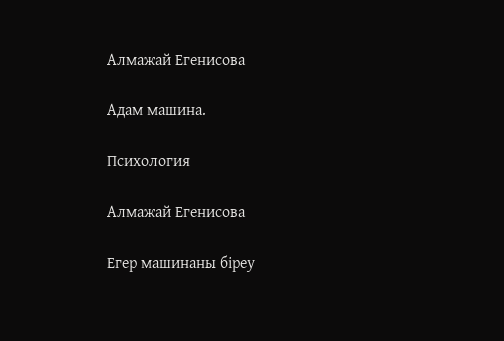Алмажай Егенисова

Адам машина.

Психология

Алмажай Егенисова

Егер машинаны біреу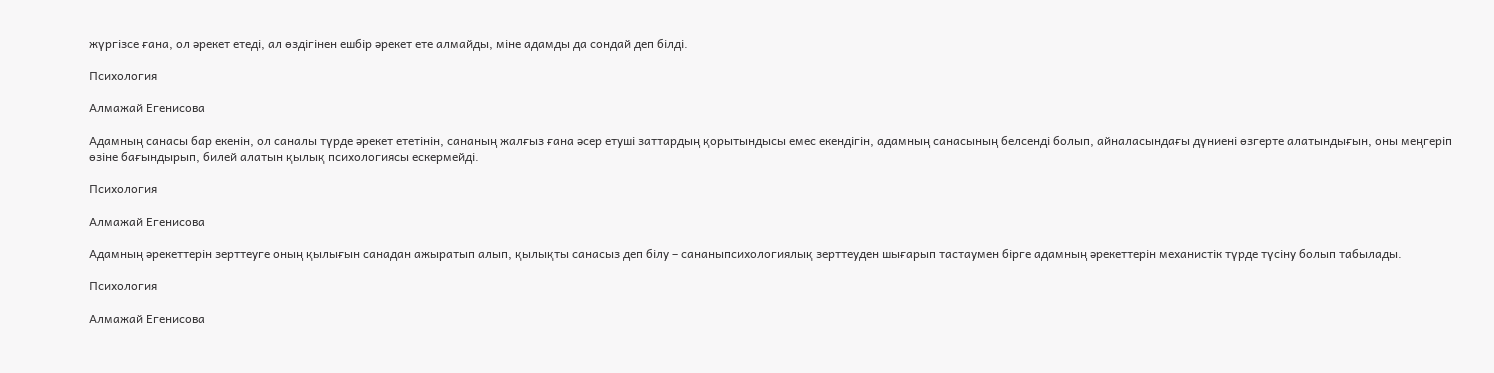жүргізсе ғана, ол әрекет етеді, ал өздігінен ешбір әрекет ете алмайды, міне адамды да сондай деп білді.

Психология

Алмажай Егенисова

Адамның санасы бар екенін, ол саналы түрде әрекет ететінін, сананың жалғыз ғана әсер етуші заттардың қорытындысы емес екендігін, адамның санасының белсенді болып, айналасындағы дүниені өзгерте алатындығын, оны меңгеріп өзіне бағындырып, билей алатын қылық психологиясы ескермейді.

Психология

Алмажай Егенисова

Адамның әрекеттерін зерттеуге оның қылығын санадан ажыратып алып, қылықты санасыз деп білу – сананыпсихологиялық зерттеуден шығарып тастаумен бірге адамның әрекеттерін механистік түрде түсіну болып табылады.

Психология

Алмажай Егенисова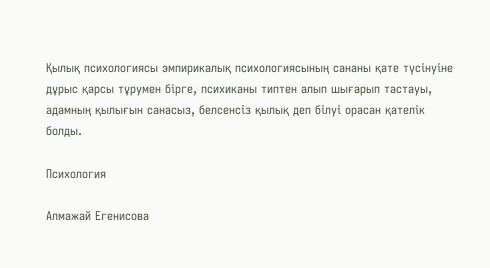Қылық психологиясы эмпирикалық психологиясының сананы қате түсінуіне дұрыс қарсы тұрумен бірге, психиканы типтен алып шығарып тастауы, адамның қылығын санасыз, белсенсіз қылық деп білуі орасан қателік болды.

Психология

Алмажай Егенисова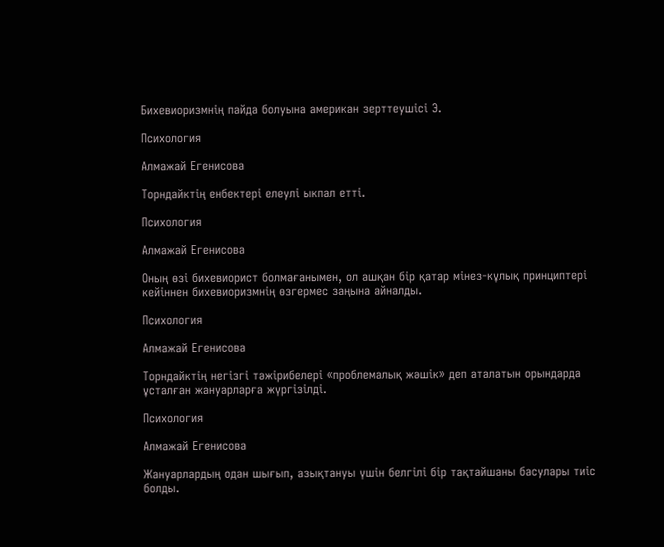Бихевиоризмнің пайда болуына американ зерттеушісі Э.

Психология

Алмажай Егенисова

Торндайктің енбектері елеулі ыкпал етті.

Психология

Алмажай Егенисова

Оның өзі бихевиорист болмағанымен, ол ашқан бір қатар мінез-кұлық принциптері кейіннен бихевиоризмнің өзгермес заңына айналды.

Психология

Алмажай Егенисова

Торндайктің негізгі тәжірибелері «проблемалық жәшік» деп аталатын орындарда ұсталған жануарларға жүргізілді.

Психология

Алмажай Егенисова

Жануарлардың одан шығып, азықтануы үшін белгілі бір тақтайшаны басулары тиіс болды.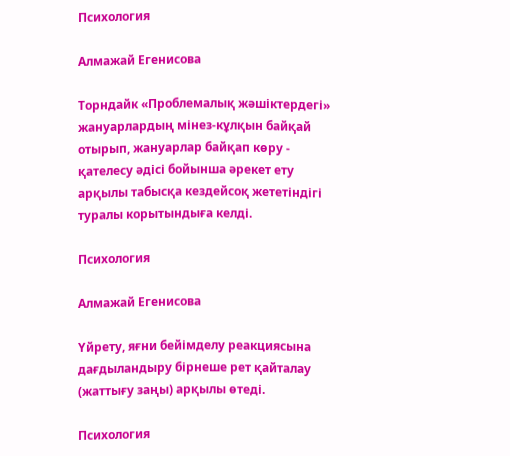Психология

Алмажай Егенисова

Торндайк «Проблемалық жәшіктердегі» жануарлардың мінез-кұлқын байқай отырып, жануарлар байқап көру - қателесу әдісі бойынша әрекет ету арқылы табысқа кездейсоқ жететіндігі туралы корытындыға келді.

Психология

Алмажай Егенисова

Үйрету, яғни бейімделу реакциясына дағдыландыру бірнеше рет қайталау (жаттығу заңы) арқылы өтеді.

Психология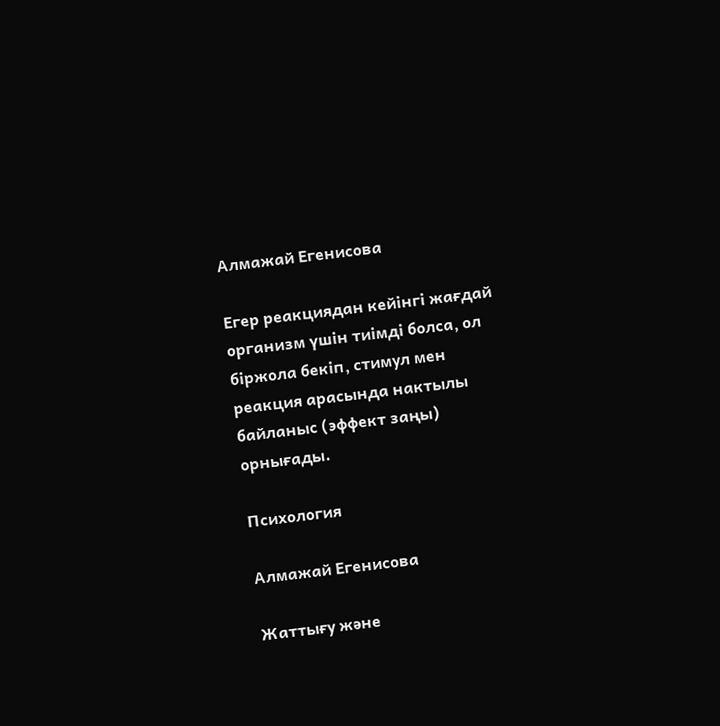Алмажай Егенисова

Егер реакциядан кейінгі жағдай организм үшін тиімді болса, ол біржола бекіп, стимул мен реакция арасында нактылы байланыс (эффект заңы) орнығады.

Психология

Алмажай Егенисова

Жаттығу және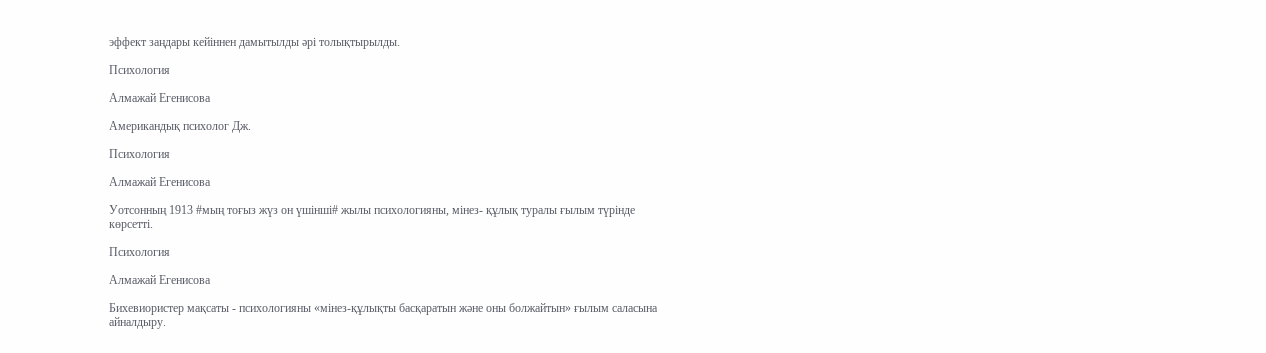эффект заңдары кейіннен дамытылды әрі толықтырылды.

Психология

Алмажай Егенисова

Американдық психолог Дж.

Психология

Алмажай Егенисова

Уотсонның 1913 #мың тоғыз жүз он үшінші# жылы психологияны, мінез- құлық туралы ғылым түрінде көрсетті.

Психология

Алмажай Егенисова

Бихевиористер мақсаты - психологияны «мінез-құлықты басқаратын және оны болжайтын» ғылым саласына айналдыру.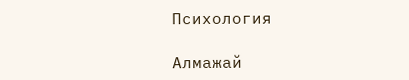Психология

Алмажай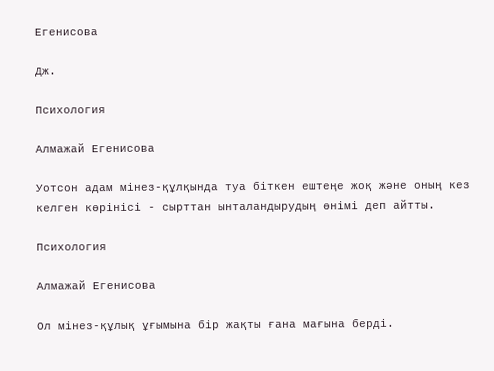Егенисова

Дж.

Психология

Алмажай Егенисова

Уотсон адам мінез-құлқында туа біткен ештеңе жоқ және оның кез келген көрінісі - сырттан ынталандырудың өнімі деп айтты.

Психология

Алмажай Егенисова

Ол мінез-құлық ұғымына бір жақты ғана мағына берді.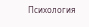Психология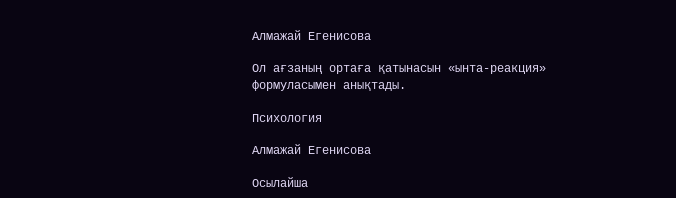Алмажай Егенисова

Ол ағзаның ортаға қатынасын «ынта-реакция» формуласымен анықтады.

Психология

Алмажай Егенисова

Осылайша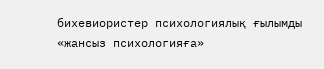бихевиористер психологиялық ғылымды «жансыз психологияға»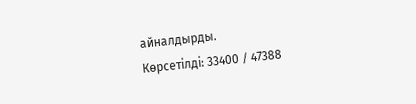айналдырды.
Көрсетілді: 33400 / 47388